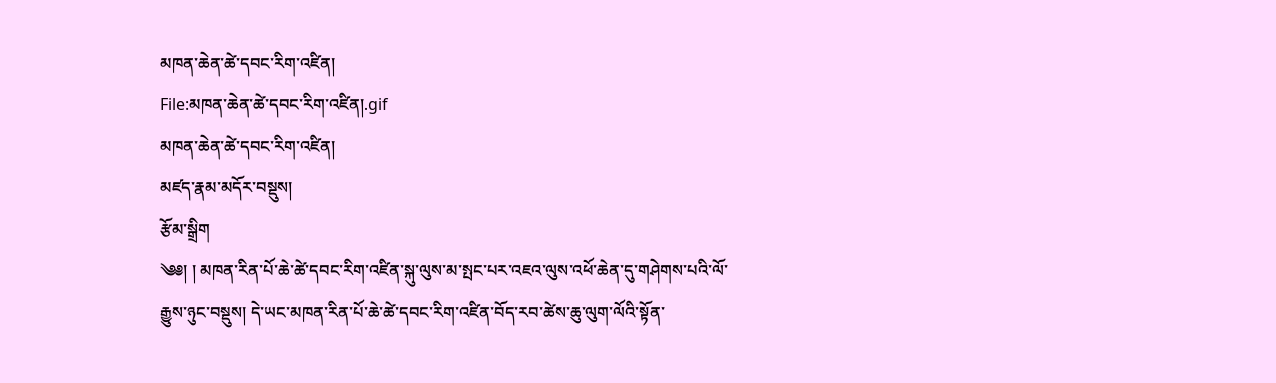མཁན་ཆེན་ཚེ་དབང་རིག་འཛིན།
File:མཁན་ཆེན་ཚེ་དབང་རིག་འཛིན།.gif
མཁན་ཆེན་ཚེ་དབང་རིག་འཛིན།
མཛད་རྣམ་མདོར་བསྡུས།
རྩོམ་སྒྲིག
༄༅། ། མཁན་རིན་པོ་ཆེ་ཚེ་དབང་རིག་འཛིན་སྐུ་ལུས་མ་སྤང་པར་འཇའ་ལུས་འཕོ་ཆེན་དུ་གཤེགས་པའི་ལོ་རྒྱུས་ཉུང་བསྡུས། དེ་ཡང་མཁན་རིན་པོ་ཆེ་ཚེ་དབང་རིག་འཛིན་བོད་རབ་ཚེས་ཆུ་ལུག་ལོའི་སྟོན་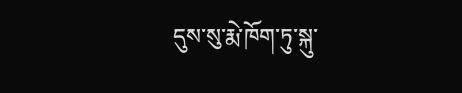དུས་སུ་རྨེ་ཁོག་ཏུ་སྐུ་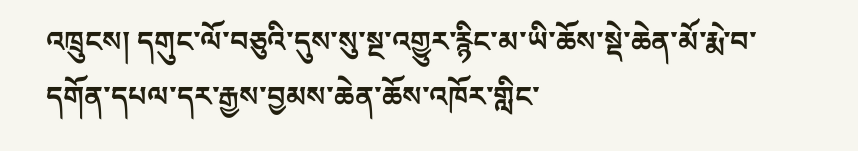འཁྲུངས། དགུང་ལོ་བཅུའི་དུས་སུ་སྔ་འགྱུར་རྙིང་མ་ཡི་ཆོས་སྡེ་ཆེན་མོ་རྨེ་བ་དགོན་དཔལ་དར་རྒྱས་བྱམས་ཆེན་ཆོས་འཁོར་གླིང་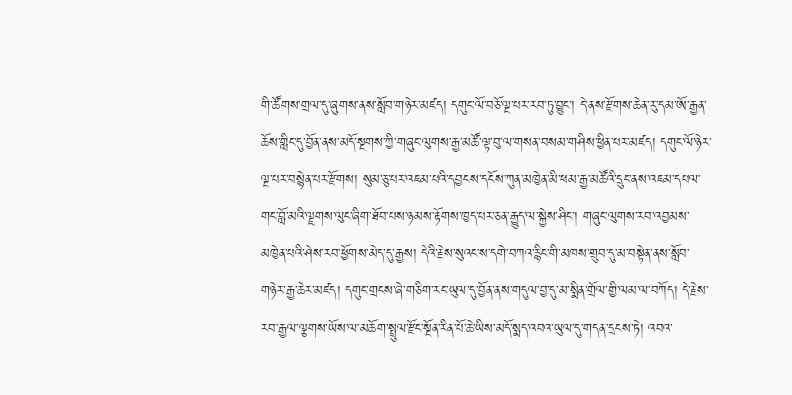གི་ཚོགས་གྲལ་དུ་ཞུགས་ནས་སློབ་གཉེར་མཛད། དགུང་ལོ་བཅོ་ལྔ་པར་རབ་ཏུ་བྱུང་། དེ་ནས་རྫོགས་ཆེན་རུ་དམ་ཨོ་རྒྱན་ཆོས་གླིང་དུ་བྱོན་ནས་མདོ་སྔགས་ཀྱི་གཞུང་ལུགས་རྒྱ་མཚོ་ལྟ་བུ་ལ་གསན་བསམ་གཤིས་ཕྱིན་པར་མཛད། དགུང་ལོ་ཉེར་ལྔ་པར་བསྙེན་པར་རྫོགས། སུམ་ཅུ་པར་འཇམ་པའི་དབྱངས་དངོས་ཀུན་མཁྱེན་མི་ཕམ་རྒྱ་མཚོའི་དྲུང་ནས་འཇམ་དཔལ་གང་བློ་མའི་ལྗགས་ལུང་ཞིག་ཐོབ་པས་ཉམས་རྟོགས་ཁྱད་པར་ཅན་རྒྱུད་ལ་སྐྱེས་ཤིང་། གཞུང་ལུགས་རབ་འབྱམས་མཁྱེན་པའི་ཤེས་རབ་ཕྱོགས་མེད་དུ་རྒྱས། དེའི་རྗེས་སུའང་ས་དགེ་བཀའ་རྙིང་གི་མཁས་གྲུབ་དུ་མ་བསྟེན་ནས་སློབ་གཉེར་རྒྱ་ཆེར་མཛད། དགུང་གྲངས་ཞེ་གཅིག་རང་ཡུལ་དུ་བྱོན་ནས་གདུལ་བྱ་དུ་མ་སྨིན་གྲོལ་གྱི་ལམ་ལ་བཀོད། དེ་རྗེས་རབ་རྒྱལ་ལྕགས་ཡོས་ལ་མཆོག་སྤྲུལ་རྫོང་སྔོན་རིན་པོ་ཆེ་ཡིས་མདོ་སྨད་འབའ་ཡུལ་དུ་གདན་དྲངས་ཏེ། འབའ་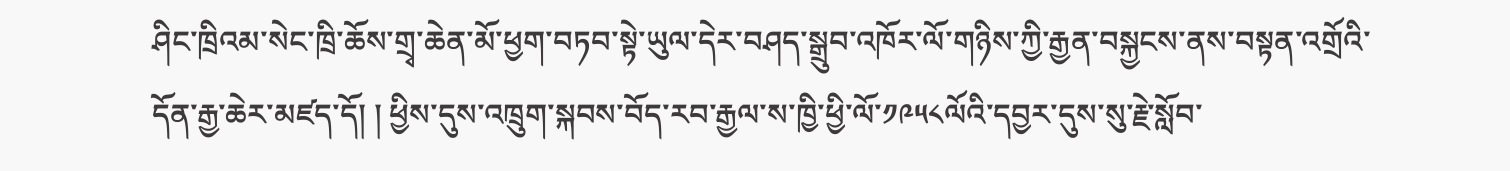ཤིང་ཁྲིའམ་སེང་ཁྲི་ཆོས་གྲྭ་ཆེན་མོ་ཕྱག་བཏབ་སྟེ་ཡུལ་དེར་བཤད་སྒྲུབ་འཁོར་ལོ་གཉིས་ཀྱི་རྒྱན་བསྐྱངས་ནས་བསྟན་འགྲོའི་དོན་རྒྱ་ཆེར་མཛད་དོ། ། ཕྱིས་དུས་འཁྲུག་སྐབས་བོད་རབ་རྒྱལ་ས་ཁྱི་ཕྱི་ལོ་༡༩༥༨ལོའི་དབྱར་དུས་སུ་རྗེ་སློབ་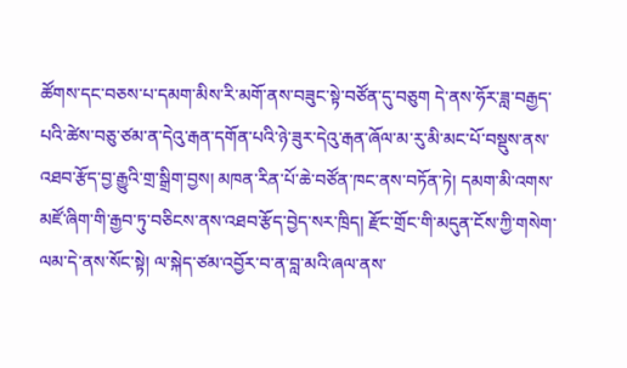ཚོགས་དང་བཅས་པ་དམག་མིས་རི་མགོ་ནས་བཟུང་སྟེ་བཙོན་དུ་བཅུག དེ་ནས་ཧོར་ཟླ་བརྒྱད་པའི་ཚེས་བཅུ་ཙམ་ན་དེའུ་རྒན་དགོན་པའི་ཉེ་ཟུར་དེའུ་རྒན་ཞོལ་མ་རུ་མི་མང་པོ་བསྡུས་ནས་འཐབ་རྩོད་བྱ་རྒྱུའི་གྲ་སྒྲིག་བྱས། མཁན་རིན་པོ་ཆེ་བཙོན་ཁང་ནས་བཏོན་ཏེ། དམག་མི་འགས་མཛོ་ཞིག་གི་རྒྱབ་ཏུ་བཅིངས་ནས་འཐབ་རྩོད་བྱེད་སར་ཁྲིད། རྫོང་གྲོང་གི་མདུན་ངོས་ཀྱི་གསེག་ལམ་དེ་ནས་སོང་སྟེ། ལ་སྐེད་ཙམ་འབྱོར་བ་ན་བླ་མའི་ཞལ་ནས་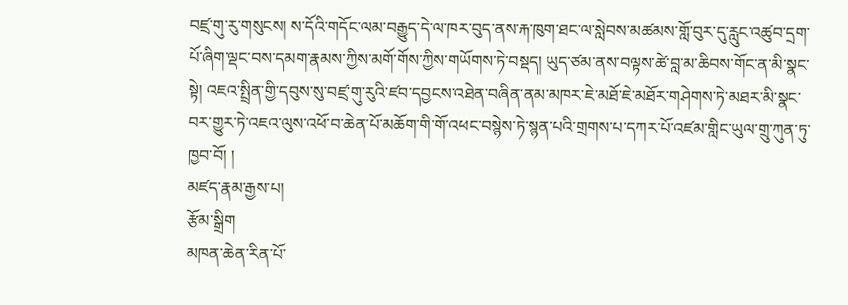བཛྲ་གུ་རུ་གསུངས། ས་དོའི་གདོང་ལམ་བརྒྱུད་དེ་ལ་ཁར་བུད་ནས་རྐ་ཁུག་ཐང་ལ་སླེབས་མཚམས་གློ་བུར་དུ་རླུང་འཚུབ་དྲག་པོ་ཞིག་ལྡང་བས་དམག་རྣམས་ཀྱིས་མགོ་གོས་ཀྱིས་གཡོགས་ཏེ་བསྡད། ཡུད་ཙམ་ནས་བལྟས་ཚེ་བླ་མ་ཆིབས་གོང་ན་མི་སྣང་སྟེ། འཇའ་སྤྲིན་གྱི་དབུས་སུ་བཛྲ་གུ་རུའི་ཛབ་དབྱངས་འཐེན་བཞིན་ནམ་མཁར་ཇེ་མཐོ་ཇེ་མཐོར་གཤེགས་ཏེ་མཐར་མི་སྣང་བར་གྱུར་ཏེ་འཇའ་ལུས་འཕོ་བ་ཆེན་པོ་མཆོག་གི་གོ་འཕང་བསྙེས་ཏེ་སྙན་པའི་གྲགས་པ་དཀར་པོ་འཛམ་གླིང་ཡུལ་གྲུ་ཀུན་ཏུ་ཁྱབ་བོ། །
མཛད་རྣམ་རྒྱས་པ།
རྩོམ་སྒྲིག
མཁན་ཆེན་རིན་པོ་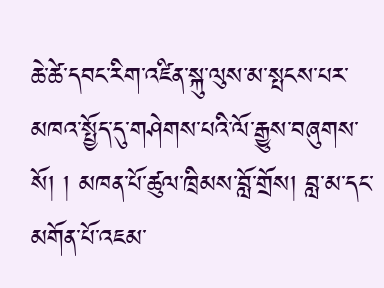ཆེ་ཚེ་དབང་རིག་འཛིན་སྐུ་ལུས་མ་སྤངས་པར་མཁའ་སྤྱོད་དུ་གཤེགས་པའི་ལོ་རྒྱུས་བཞུགས་སོ། ། མཁན་པོ་ཚུལ་ཁྲིམས་བློ་གྲོས། བླ་མ་དང་མགོན་པོ་འཇམ་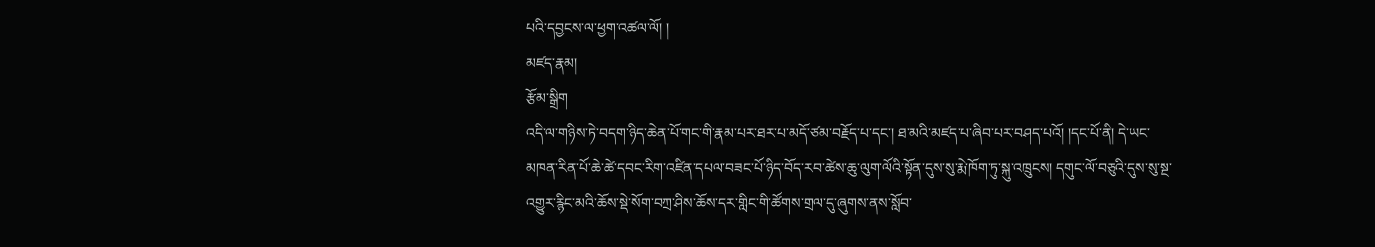པའི་དབྱངས་ལ་ཕྱག་འཚལ་ལོ། །
མཛད་རྣམ།
རྩོམ་སྒྲིག
འདི་ལ་གཉིས་ཏེ་བདག་ཉིད་ཆེན་པོ་གང་གི་རྣམ་པར་ཐར་པ་མདོ་ཙམ་བརྗོད་པ་དང་། ཐ་མའི་མཛད་པ་ཞིབ་པར་བཤད་པའོ། །དང་པོ་ནི། དེ་ཡང་མཁན་རིན་པོ་ཆེ་ཚེ་དབང་རིག་འཛིན་དཔལ་བཟང་པོ་ཉིད་བོད་རབ་ཚེས་ཆུ་ལུག་ལོའི་སྟོན་དུས་སུ་རྨེ་ཁོག་ཏུ་སྐུ་འཁྲུངས། དགུང་ལོ་བཅུའི་དུས་སུ་སྔ་འགྱུར་རྙིང་མའི་ཆོས་སྡེ་སོག་བཀྲ་ཤིས་ཆོས་དར་གླིང་གི་ཚོགས་གྲལ་དུ་ཞུགས་ནས་སློབ་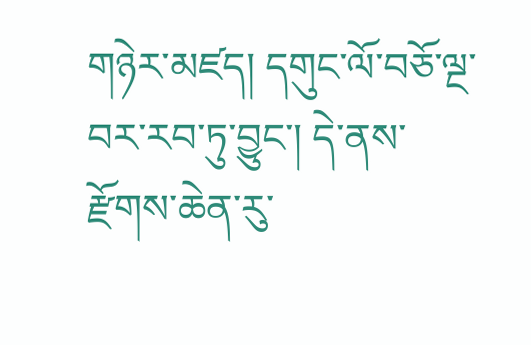གཉེར་མཛད། དགུང་ལོ་བཅོ་ལྔ་བར་རབ་ཏུ་བྱུང་། དེ་ནས་རྫོགས་ཆེན་རུ་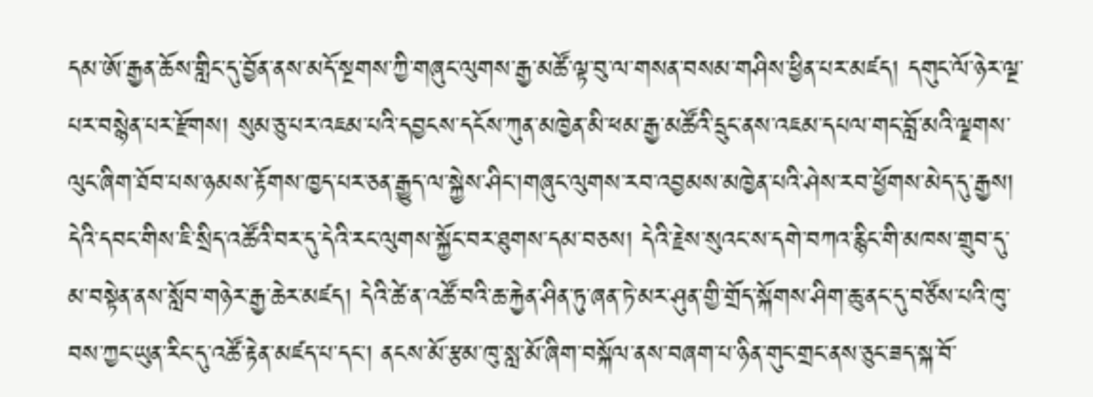དམ་ཨོ་རྒྱན་ཆོས་གླིང་དུ་བྱོན་ནས་མདོ་སྔགས་ཀྱི་གཞུང་ལུགས་རྒྱ་མཚོ་ལྟ་བུ་ལ་གསན་བསམ་གཤིས་ཕྱིན་པར་མཛད། དགུང་ལོ་ཉེར་ལྔ་པར་བསྙེན་པར་རྫོགས། སུམ་ཅུ་པར་འཇམ་པའི་དབྱངས་དངོས་ཀུན་མཁྱེན་མི་ཕམ་རྒྱ་མཚོའི་དྲུང་ནས་འཇམ་དཔལ་གང་བློ་མའི་ལྗགས་ལུང་ཞིག་ཐོབ་པས་ཉམས་རྟོགས་ཁྱད་པར་ཅན་རྒྱུད་ལ་སྐྱེས་ཤིང་།གཞུང་ལུགས་རབ་འབྱམས་མཁྱེན་པའི་ཤེས་རབ་ཕྱོགས་མེད་དུ་རྒྱས། དེའི་དབང་གིས་ཇི་སྲིད་འཚོའི་བར་དུ་དེའི་རང་ལུགས་སྐྱོང་བར་ཐུགས་དམ་བཅས། དེའི་རྗེས་སུའང་ས་དགེ་བཀའ་རྙིང་གི་མཁས་གྲུབ་དུ་མ་བསྟེན་ནས་སློབ་གཉེར་རྒྱ་ཆེར་མཛད། དེའི་ཚེ་ན་འཚོ་བའི་ཆ་རྐྱེན་ཤིན་ཏུ་ཞན་ཏེ་མར་ཤུན་གྱི་གྲོད་སྐོགས་ཤིག་ཆུ་ནང་དུ་བཙོས་པའི་ཁུ་བས་ཀྱང་ཡུན་རིང་དུ་འཚོ་རྟེན་མཛད་པ་དང་། ནངས་མོ་རྩམ་ཁུ་སླ་མོ་ཞིག་བསྐོལ་ནས་བཞག་པ་ཉིན་གུང་གྲང་ནས་ཅུང་ཟད་སྐ་བོ་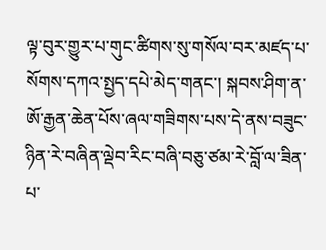ལྟ་བུར་གྱུར་པ་གུང་ཚིགས་སུ་གསོལ་བར་མཛད་པ་སོགས་དཀའ་སྤྱད་དཔེ་མེད་གནང་། སྐབས་ཤིག་ན་ཨོ་རྒྱན་ཆེན་པོས་ཞལ་གཟིགས་པས་དེ་ནས་བཟུང་ཉིན་རེ་བཞིན་ལྡེབ་རིང་བཞི་བཅུ་ཙམ་རེ་བློ་ལ་ཟིན་པ་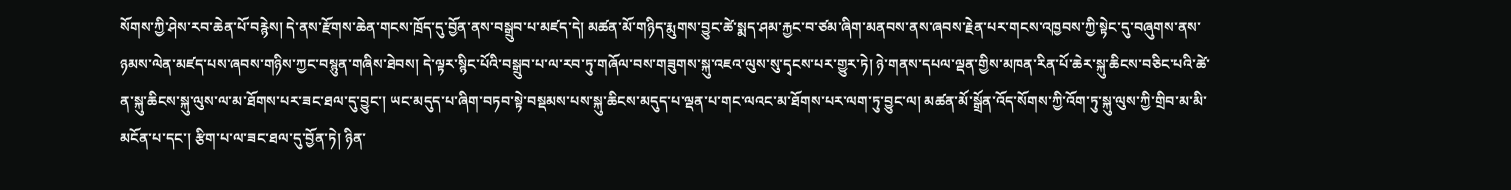སོགས་ཀྱི་ཤེས་རབ་ཆེན་པོ་བརྙེས། དེ་ནས་རྫོགས་ཆེན་གངས་ཁྲོད་དུ་བྱོན་ནས་བསྒྲུབ་པ་མཛད་དེ། མཚན་མོ་གཉིད་རྨུགས་བྱུང་ཚེ་སྨད་ཤམ་རྐྱང་བ་ཙམ་ཞིག་མནབས་ནས་ཞབས་རྗེན་པར་གངས་འཁྱབས་ཀྱི་སྟེང་དུ་བཞུགས་ནས་ཉམས་ལེན་མཛད་པས་ཞབས་གཉིས་ཀྱང་བསྙུན་གཞིས་ཐེབས། དེ་ལྟར་སྙིང་པོའི་བསྒྲུབ་པ་ལ་རབ་ཏུ་གཞོལ་བས་གཟུགས་སྐུ་འཇའ་ལུས་སུ་དྭངས་པར་གྱུར་ཏེ། ཉེ་གནས་དཔལ་ལྡན་གྱིས་མཁན་རིན་པོ་ཆེར་སྐུ་ཆིངས་བཅིང་པའི་ཚེ་ན་སྐུ་ཆིངས་སྐུ་ལུས་ལ་མ་ཐོགས་པར་ཟང་ཐལ་དུ་བྱུང་། ཡང་མདུད་པ་ཞིག་བཏབ་སྟེ་བསྡམས་པས་སྐུ་ཆིངས་མདུད་པ་ལྡན་པ་གང་ལའང་མ་ཐོགས་པར་ལག་ཏུ་བྱུང་ལ། མཚན་མོ་སྒྲོན་འོད་སོགས་ཀྱི་འོག་ཏུ་སྐུ་ལུས་ཀྱི་གྲིབ་མ་མི་མངོན་པ་དང་། རྩིག་པ་ལ་ཟང་ཐལ་དུ་བྱོན་ཏེ། ཉིན་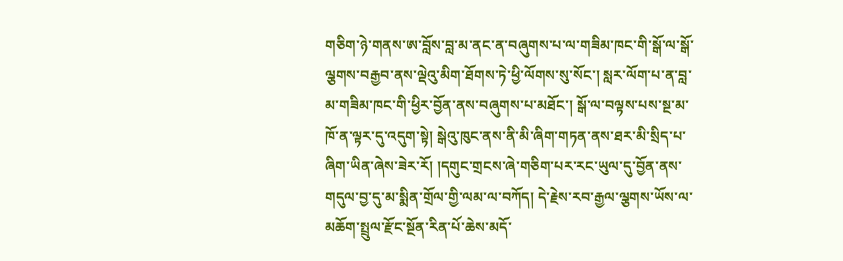གཅིག་ཉེ་གནས་ཨ་བློས་བླ་མ་ནང་ན་བཞུགས་པ་ལ་གཟིམ་ཁང་གི་སྒོ་ལ་སྒོ་ལྕགས་བརྒྱབ་ནས་ལྡེའུ་མིག་ཐོགས་ཏེ་ཕྱི་ལོགས་སུ་སོང་། སླར་ལོག་པ་ན་བླ་མ་གཟིམ་ཁང་གི་ཕྱིར་བྱོན་ནས་བཞུགས་པ་མཐོང་། སྒོ་ལ་བལྟས་པས་སྔ་མ་ཁོ་ན་ལྟར་དུ་འདུག་སྟེ། སྒེའུ་ཁུང་ནས་ནི་མི་ཞིག་གཏན་ནས་ཐར་མི་སྲིད་པ་ཞིག་ཡིན་ཞེས་ཟེར་རོ། །དགུང་གྲངས་ཞེ་གཅིག་པར་རང་ཡུལ་དུ་བྱོན་ནས་གདུལ་བྱ་དུ་མ་སྨིན་གྲོལ་གྱི་ལམ་ལ་བཀོད། དེ་རྗེས་རབ་རྒྱལ་ལྕགས་ཡོས་ལ་མཆོག་སྤྲུལ་རྫོང་སྔོན་རིན་པོ་ཆེས་མདོ་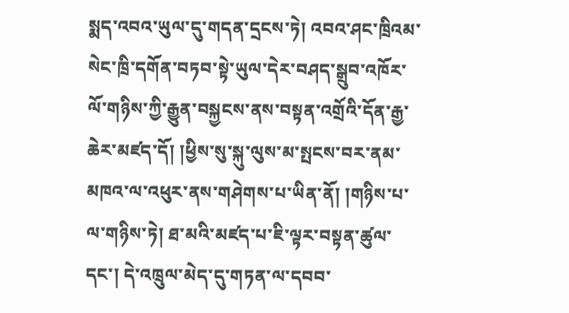སྨད་འབའ་ཡུལ་དུ་གདན་དྲངས་ཏེ། འབའ་ཤང་ཁྲིའམ་སེང་ཁྲི་དགོན་བཏབ་སྟེ་ཡུལ་དེར་བཤད་སྒྲུབ་འཁོར་ལོ་གཉིས་ཀྱི་རྒྱུན་བསྐྱངས་ནས་བསྟན་འགྲོའི་དོན་རྒྱ་ཆེར་མཛད་དོ། །ཕྱིས་སུ་སྐུ་ལུས་མ་སྤངས་བར་ནམ་མཁའ་ལ་འཕུར་ནས་གཤེགས་པ་ཡིན་ནོ། །གཉིས་པ་ལ་གཉིས་ཏེ། ཐ་མའི་མཛད་པ་ཇི་ལྟར་བསྟན་ཚུལ་དང་། དེ་འཁྲུལ་མེད་དུ་གཏན་ལ་དབབ་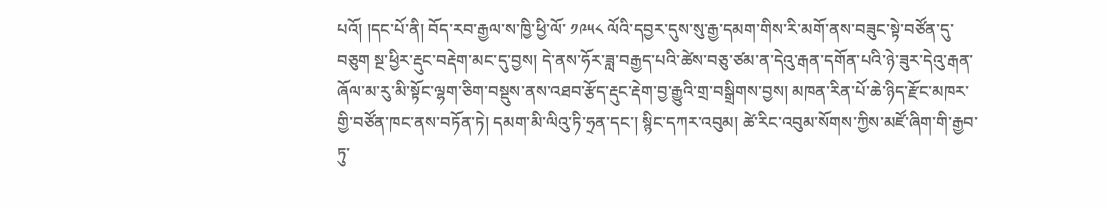པའོ། །དང་པོ་ནི། བོད་རབ་རྒྱལ་ས་ཁྱི་ཕྱི་ལོ་ ༡༩༥༨ ལོའི་དབྱར་དུས་སུ་རྒྱ་དམག་གིས་རི་མགོ་ནས་བཟུང་སྟེ་བཙོན་དུ་བཅུག སྔ་ཕྱིར་རྡུང་བརྡེག་མང་དུ་བྱས། དེ་ནས་ཧོར་ཟླ་བརྒྱད་པའི་ཚེས་བཅུ་ཙམ་ན་དེའུ་རྒན་དགོན་པའི་ཉེ་ཟུར་དེའུ་རྒན་ཞོལ་མ་རུ་མི་སྟོང་ལྷག་ཅིག་བསྡུས་ནས་འཐབ་རྩོད་རྡུང་རྡེག་བྱ་རྒྱུའི་གྲ་བསྒྲིགས་བྱས། མཁན་རིན་པོ་ཆེ་ཉིད་རྫོང་མཁར་གྱི་བཙོན་ཁང་ནས་བཏོན་ཏེ། དམག་མི་ལིའུ་ཏི་ཧྲན་དང་། སྙིང་དཀར་འབུམ། ཚེ་རིང་འབུམ་སོགས་ཀྱིས་མཛོ་ཞིག་གི་རྒྱབ་ཏུ་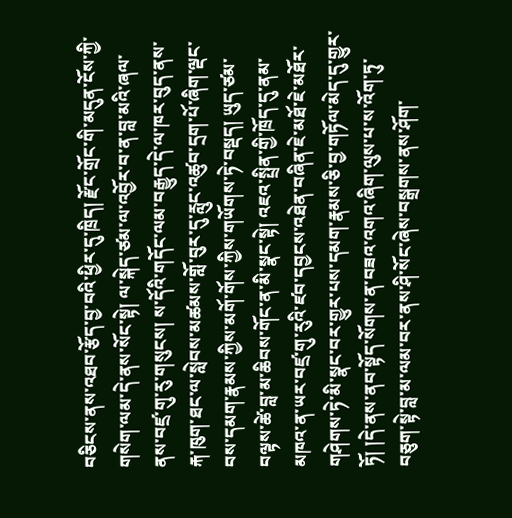བཅིངས་ནས་འཐབ་རྩོད་བྱ་བའི་ཕྱིར་དུ་ཁྲིད། རྫོང་གྲོང་གི་མདུན་ངོས་ཀྱི་གསེག་ལམ་དེ་ནས་སོང་སྟེ། ལ་སྐེད་ཙམ་ལ་འབྱོར་བ་ན་བླ་མའི་ཞལ་ནས་བཛྲ་གུ་རུ་གསུངས། ས་དོའི་གདོང་ལམ་བརྒྱུད་དེ་ལ་ཁར་བུད་ནས་རྐ་ཁུག་ཐང་ལ་སླེབས་མཚམས་གློ་བུར་དུ་རླུང་འཚུབ་དྲག་པོ་ཞིག་ལྡང་བས་དམག་རྣམས་ཀྱིས་མགོ་གོས་ཀྱིས་གཡོགས་ཏེ་བསྡད། ཡུད་ཙམ་བལྟས་ཚེ་བླ་མ་ཆིབས་གོང་ན་མི་སྣང་སྟེ། འཇའ་སྤྲིན་གྱི་ཁྲོད་དུ་ནམ་མཁའ་ན་ཡར་བཛྲ་གུ་རུའི་ཛབ་དབྱངས་འཐེན་བཞིན་ཇེ་མཐོ་ཇེ་མཐོར་གཤེགས་ཏེ་མི་སྣང་བར་གྱུར་པས་དམག་རྣམས་ཅི་བྱ་གཏོལ་མེད་དུ་གྱུར་ཏོ། །དེ་ནས་ནབ་སྟོད་སོགས་ན་བཟའ་འགའ་ཞིག་ལུས་པ་ས་འོག་ཏུ་བཅུག་སྟེ་བླ་མ་ལམ་བར་ནས་ཤི་སོང་ཞེས་བསྒྲགས་ནས་ཤོག་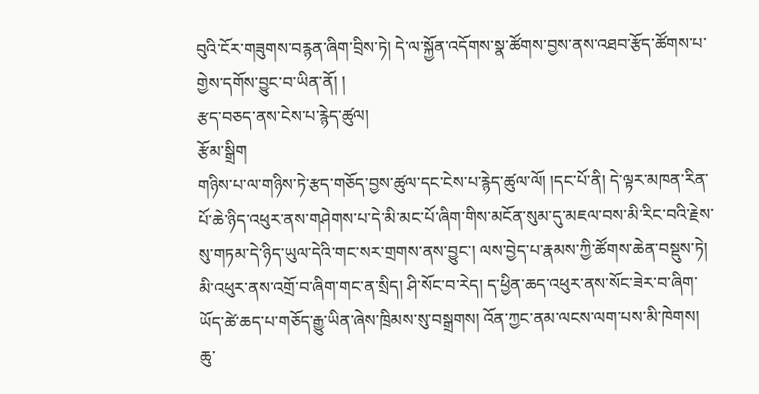བུའི་ངོར་གཟུགས་བརྙན་ཞིག་བྲིས་ཏེ། དེ་ལ་སྐྱོན་འདོགས་སྣ་ཚོགས་བྱས་ནས་འཐབ་རྩོད་ཚོགས་པ་གྱེས་དགོས་བྱུང་བ་ཡིན་ནོ། །
རྩད་བཅད་ནས་ངེས་པ་རྙེད་ཚུལ།
རྩོམ་སྒྲིག
གཉིས་པ་ལ་གཉིས་ཏེ་རྩད་གཅོད་བྱས་ཚུལ་དང་ངེས་པ་རྙེད་ཚུལ་ལོ། །དང་པོ་ནི། དེ་ལྟར་མཁན་རིན་པོ་ཆེ་ཉིད་འཕུར་ནས་གཤེགས་པ་དེ་མི་མང་པོ་ཞིག་གིས་མངོན་སུམ་དུ་མཇལ་བས་མི་རིང་བའི་རྗེས་སུ་གཏམ་དེ་ཉིད་ཡུལ་དེའི་གང་སར་གྲགས་ནས་བྱུང་། ལས་བྱེད་པ་རྣམས་ཀྱི་ཚོགས་ཆེན་བསྡུས་ཏེ། མི་འཕུར་ནས་འགྲོ་བ་ཞིག་གང་ན་སྲིད། ཤི་སོང་བ་རེད། ད་ཕྱིན་ཆད་འཕུར་ནས་སོང་ཟེར་བ་ཞིག་ཡོད་ཚེ་ཆད་པ་གཅོད་རྒྱུ་ཡིན་ཞེས་ཁྲིམས་སུ་བསྒྲགས། འོན་ཀྱང་ནམ་ལངས་ལག་པས་མི་ཁེགས། ཆུ་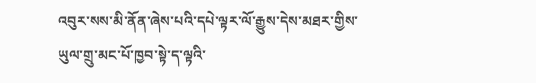འབུར་སས་མི་ནོན་ཞེས་པའི་དཔེ་ལྟར་ལོ་རྒྱུས་དེས་མཐར་གྱིས་ཡུལ་གྲུ་མང་པོ་ཁྱབ་སྟེ་ད་ལྟའི་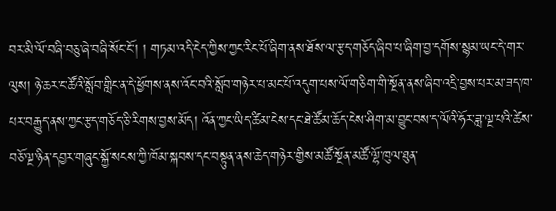བར་མི་ལོ་བཞི་བཅུ་ཞེ་བཞི་སོང་ངོ་། ། གཏམ་འདི་ངེད་ཀྱིས་ཀྱང་རིང་པོ་ཞིག་ནས་ཐོས་ལ་རྩད་གཅོད་ཞིབ་པ་ཞིག་བྱ་དགོས་སྙམ་ཡང་དེ་གར་ལུས། ཉེ་ཆར་ང་ཚོའི་སློབ་གླིང་ན་དེ་ཕྱོགས་ནས་འོང་བའི་སློབ་གཉེར་པ་མང་པོ་འདུག་པས་ལོ་གཅིག་གི་སྔོན་ནས་ཞིབ་འདྲི་བྱས་པར་མ་ཟད་ཁ་པར་བརྒྱུད་ནས་ཀྱང་རྩད་གཅོད་ཅི་རིགས་བྱས་མོད། འོན་ཀྱང་ཡིད་ཚིམ་ངེས་དང་ཐེ་ཚོམ་ཆོད་ངེས་ཤིག་མ་བྱུང་བས་ད་ལོའི་ཧོར་ཟླ་ལྔ་པའི་ཚེས་བཅོ་ལྔ་ཉིན་དབྱར་གཞུང་སྐྱོ་སངས་ཀྱི་ཁོམ་སྐབས་དང་བསྟུན་ནས་ཆེད་གཉེར་གྱིས་མཚོ་སྔོན་མཚོ་ལྷོ་ཁུལ་ཐུན་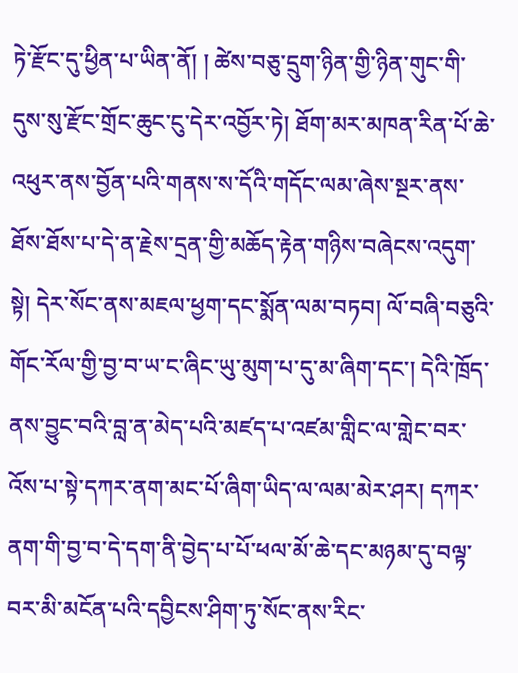ཏེ་རྫོང་དུ་ཕྱིན་པ་ཡིན་ནོ། ། ཚེས་བཅུ་དྲུག་ཉིན་གྱི་ཉིན་གུང་གི་དུས་སུ་རྫོང་གྲོང་ཆུང་ངུ་དེར་འབྱོར་ཏེ། ཐོག་མར་མཁན་རིན་པོ་ཆེ་འཕུར་ནས་བྱོན་པའི་གནས་ས་དོའི་གདོང་ལམ་ཞེས་སྔར་ནས་ཐོས་ཐོས་པ་དེ་ན་རྗེས་དྲན་གྱི་མཆོད་རྟེན་གཉིས་བཞེངས་འདུག་སྟེ། དེར་སོང་ནས་མཇལ་ཕྱག་དང་སྨོན་ལམ་བཏབ། ལོ་བཞི་བཅུའི་གོང་རོལ་གྱི་བྱ་བ་ཡ་ང་ཞིང་ཡུ་མུག་པ་དུ་མ་ཞིག་དང་། དེའི་ཁྲོད་ནས་བྱུང་བའི་བླ་ན་མེད་པའི་མཛད་པ་འཛམ་གླིང་ལ་གླེང་བར་འོས་པ་སྟེ་དཀར་ནག་མང་པོ་ཞིག་ཡིད་ལ་ལམ་མེར་ཤར། དཀར་ནག་གི་བྱ་བ་དེ་དག་ནི་བྱེད་པ་པོ་ཕལ་མོ་ཆེ་དང་མཉམ་དུ་བལྟ་བར་མི་མངོན་པའི་དབྱིངས་ཤིག་ཏུ་སོང་ནས་རིང་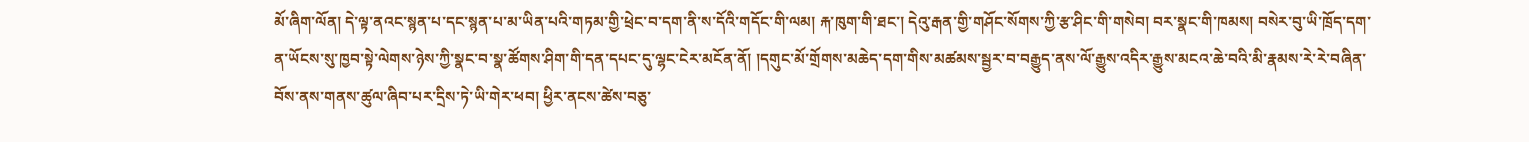མོ་ཞིག་ལོན། དེ་ལྟ་ནའང་སྙན་པ་དང་སྙན་པ་མ་ཡིན་པའི་གཏམ་གྱི་ཕྲེང་བ་དག་ནི་ས་དོའི་གདོང་གི་ལམ། རྐ་ཁུག་གི་ཐང་། དེའུ་རྒན་གྱི་གཤོང་སོགས་ཀྱི་རྩ་ཤིང་གི་གསེབ། བར་སྣང་གི་ཁམས། བསེར་བུ་ཡི་ཁྲོད་དག་ན་ཡོངས་སུ་ཁྱབ་སྟེ་ལེགས་ཉེས་ཀྱི་སྣང་བ་སྣ་ཚོགས་ཤིག་གི་དན་དཔང་དུ་ལྷང་ངེར་མངོན་ནོ། །དགུང་མོ་གྲོགས་མཆེད་དག་གིས་མཚམས་སྦྱར་བ་བརྒྱུད་ནས་ལོ་རྒྱུས་འདིར་རྒྱུས་མངའ་ཆེ་བའི་མི་རྣམས་རེ་རེ་བཞིན་བོས་ནས་གནས་ཚུལ་ཞིབ་པར་དྲིས་ཏེ་ཡི་གེར་ཕབ། ཕྱིར་ནངས་ཚེས་བཅུ་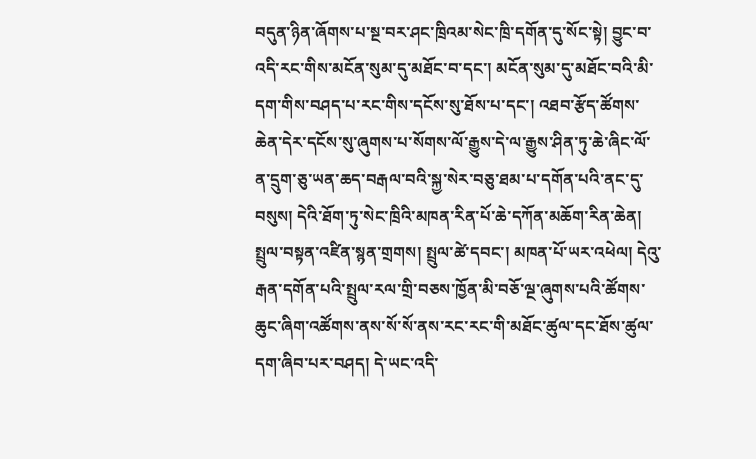བདུན་ཉིན་ཞོགས་པ་སྔ་བར་ཤང་ཁྲིའམ་སེང་ཁྲི་དགོན་དུ་སོང་སྟེ། བྱུང་བ་འདི་རང་གིས་མངོན་སུམ་དུ་མཐོང་བ་དང་། མངོན་སུམ་དུ་མཐོང་བའི་མི་དག་གིས་བཤད་པ་རང་གིས་དངོས་སུ་ཐོས་པ་དང་། འཐབ་རྩོད་ཚོགས་ཆེན་དེར་དངོས་སུ་ཞུགས་པ་སོགས་ལོ་རྒྱུས་དེ་ལ་རྒྱུས་ཤིན་ཏུ་ཆེ་ཞིང་ལོ་ན་དྲུག་ཅུ་ཡན་ཆད་བརྒལ་བའི་སྐྱ་སེར་བཅུ་ཐམ་པ་དགོན་པའི་ནང་དུ་བསུས། དེའི་ཐོག་ཏུ་སེང་ཁྲིའི་མཁན་རིན་པོ་ཆེ་དཀོན་མཆོག་རིན་ཆེན། སྤྲུལ་བསྟན་འཛིན་སྙན་གྲགས། སྤྲུལ་ཚེ་དབང་། མཁན་པོ་ཡར་འཕེལ། དེའུ་རྒན་དགོན་པའི་སྤྲུལ་རལ་གྲི་བཅས་ཁྱོན་མི་བཅོ་ལྔ་ཞུགས་པའི་ཚོགས་ཆུང་ཞིག་འཚོགས་ནས་སོ་སོ་ནས་རང་རང་གི་མཐོང་ཚུལ་དང་ཐོས་ཚུལ་དག་ཞིབ་པར་བཤད། དེ་ཡང་འདི་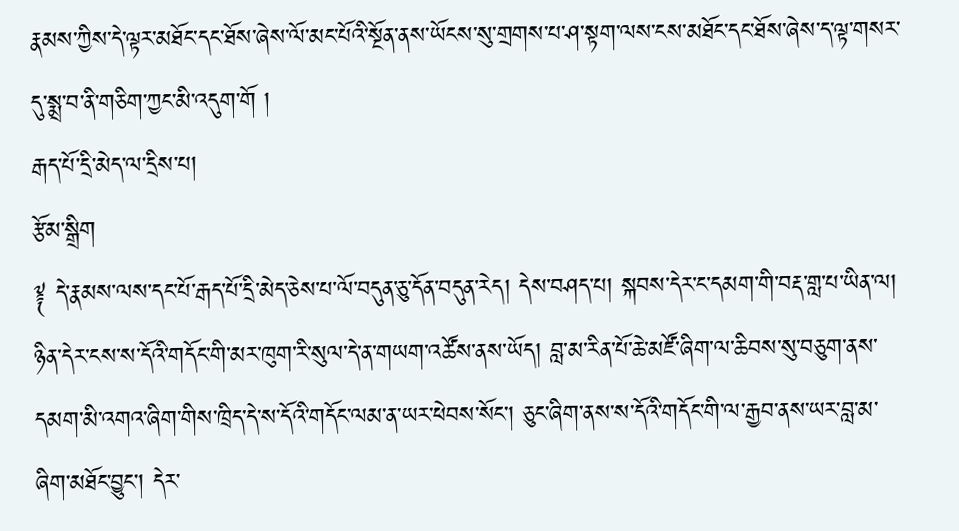རྣམས་ཀྱིས་དེ་ལྟར་མཐོང་དང་ཐོས་ཞེས་ལོ་མང་པོའི་སྔོན་ནས་ཡོངས་སུ་གྲགས་པ་ཤ་སྟག་ལས་ངས་མཐོང་དང་ཐོས་ཞེས་ད་ལྟ་གསར་དུ་སྨྲ་བ་ནི་གཅིག་ཀྱང་མི་འདུག་གོ །
རྒད་པོ་དྲི་མེད་ལ་དྲིས་པ།
རྩོམ་སྒྲིག
༈ དེ་རྣམས་ལས་དང་པོ་རྒད་པོ་དྲི་མེད་ཅེས་པ་ལོ་བདུན་ཅུ་དོན་བདུན་རེད། དེས་བཤད་པ། སྐབས་དེར་ང་དམག་གི་བརྡ་གླ་པ་ཡིན་ལ། ཉིན་དེར་ངས་ས་དོའི་གདོང་གི་མར་ཁུག་རི་སུལ་དེ་ན་གཡག་འཚོས་ནས་ཡོད། བླ་མ་རིན་པོ་ཆེ་མཛོ་ཞིག་ལ་ཆིབས་སུ་བཅུག་ནས་དམག་མི་འགའ་ཞིག་གིས་ཁྲིད་དེ་ས་དོའི་གདོང་ལམ་ན་ཡར་ཕེབས་སོང་། ཅུང་ཞིག་ནས་ས་དོའི་གདོང་གི་ལ་རྒྱབ་ནས་ཡར་བླ་མ་ཞིག་མཐོང་བྱུང་། དེར་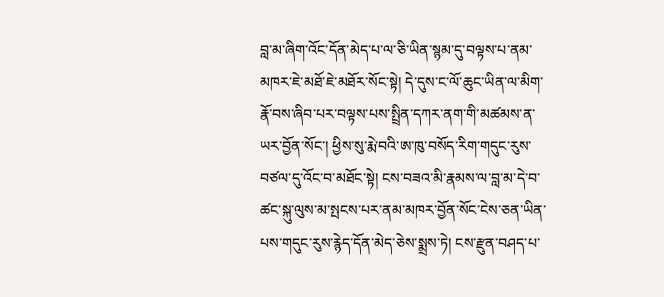བླ་མ་ཞིག་འོང་དོན་མེད་པ་ལ་ཅི་ཡིན་སྙམ་དུ་བལྟས་པ་ནམ་མཁར་ཇེ་མཐོ་ཇེ་མཐོར་སོང་སྟེ། དེ་དུས་ང་ལོ་ཆུང་ཡིན་ལ་མིག་རྣོ་བས་ཞིབ་པར་བལྟས་པས་སྤྲིན་དཀར་ནག་གི་མཚམས་ན་ཡར་བྱོན་སོང་། ཕྱིས་སུ་རྨེ་བའི་ཨ་ཁུ་བསོད་རིག་གདུང་རུས་བཙལ་དུ་འོང་བ་མཐོང་སྟེ། ངས་བཟའ་མི་རྣམས་ལ་བླ་མ་དེ་བ་ཚང་སྐུ་ལུས་མ་སྤངས་པར་ནམ་མཁར་བྱོན་སོང་ངེས་ཅན་ཡིན་པས་གདུང་རུས་རྙེད་དོན་མེད་ཅེས་སྨྲས་ཏེ། ངས་རྫུན་བཤད་པ་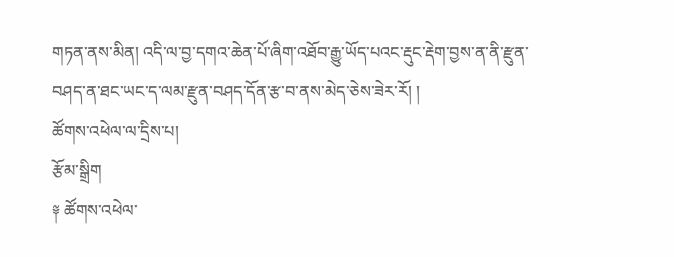གཏན་ནས་མིན། འདི་ལ་བྱ་དགའ་ཆེན་པོ་ཞིག་འཐོབ་རྒྱུ་ཡོད་པའང་རྡུང་རྡེག་བྱས་ན་ནི་རྫུན་བཤད་ན་ཐང་ཡང་ད་ལམ་རྫུན་བཤད་དོན་རྩ་བ་ནས་མེད་ཅེས་ཟེར་རོ། །
ཚོགས་འཕེལ་ལ་དྲིས་པ།
རྩོམ་སྒྲིག
༈ ཚོགས་འཕེལ་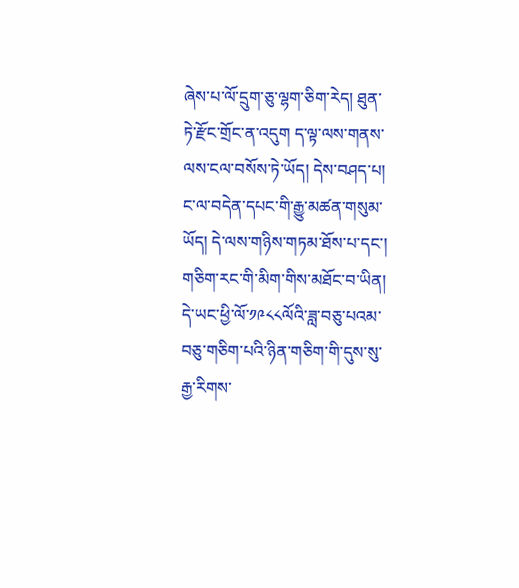ཞེས་པ་ལོ་དྲུག་ཅུ་ལྷག་ཅིག་རེད། ཐུན་ཏེ་རྫོང་གྲོང་ན་འདུག ད་ལྟ་ལས་གནས་ལས་ངལ་བསོས་ཏེ་ཡོད། དེས་བཤད་པ། ང་ལ་བདེན་དཔང་གི་རྒྱུ་མཚན་གསུམ་ཡོད། དེ་ལས་གཉིས་གཏམ་ཐོས་པ་དང་། གཅིག་རང་གི་མིག་གིས་མཐོང་བ་ཡིན། དེ་ཡང་ཕྱི་ལོ་༡༩༨༨ལོའི་ཟླ་བཅུ་པའམ་བཅུ་གཅིག་པའི་ཉིན་གཅིག་གི་དུས་སུ་རྒྱ་རིགས་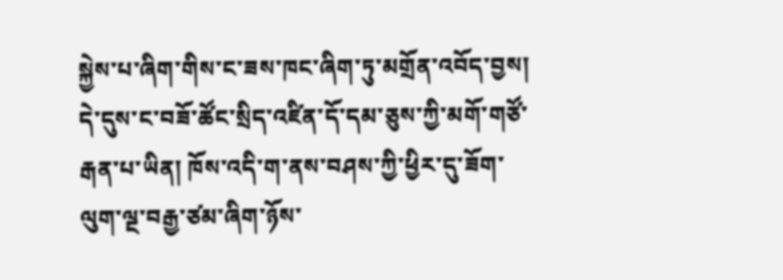སྐྱེས་པ་ཞིག་གིས་ང་ཟས་ཁང་ཞིག་ཏུ་མགྲོན་འབོད་བྱས། དེ་དུས་ང་བཟོ་ཚོང་སྲིད་འཛིན་དོ་དམ་ཅུས་ཀྱི་མགོ་གཙོ་རྒན་པ་ཡིན། ཁོས་འདི་ག་ནས་བཤས་ཀྱི་ཕྱིར་དུ་ཟོག་ལུག་ལྔ་བརྒྱ་ཙམ་ཞིག་ཉོས་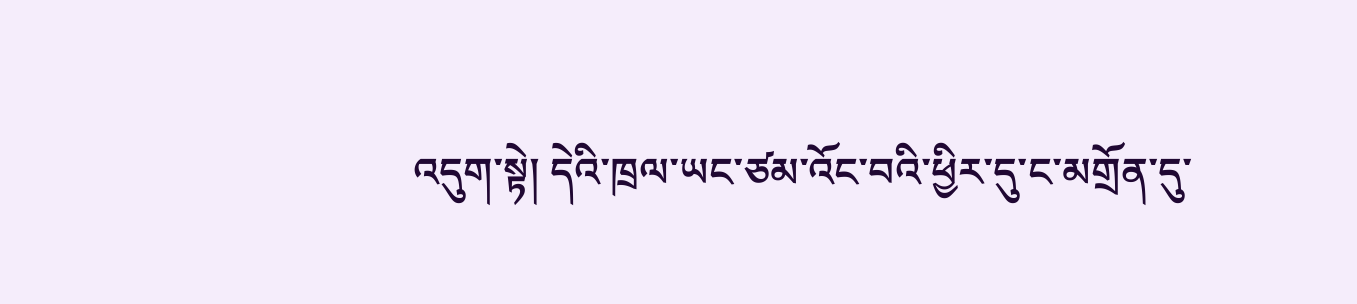འདུག་སྟེ། དེའི་ཁྲལ་ཡང་ཙམ་འོང་བའི་ཕྱིར་དུ་ང་མགྲོན་དུ་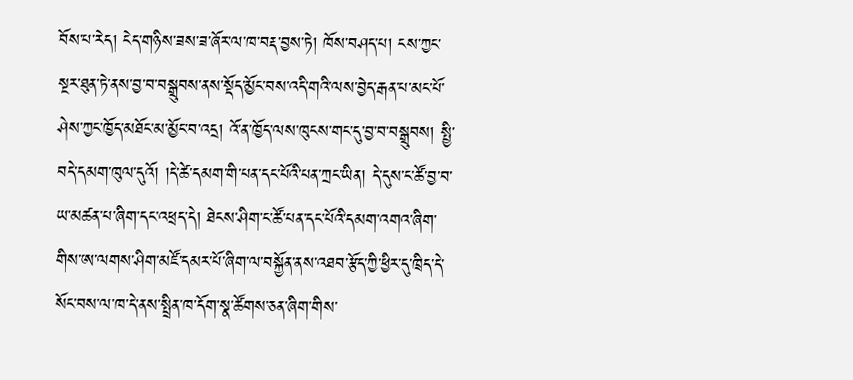བོས་པ་རེད། ངེད་གཉིས་ཟས་ཟ་ཞོར་ལ་ཁ་བརྡ་བྱས་ཏེ། ཁོས་བཤད་པ། ངས་ཀྱང་སྔར་ཐུན་ཏེ་ནས་བྱ་བ་བསྒྲུབས་ནས་སྡོད་མྱོང་བས་འདི་གའི་ལས་བྱེད་རྒན་པ་མང་པོ་ཤེས་ཀྱང་ཁྱོད་མཐོང་མ་མྱོང་བ་འདྲ། འོ་ན་ཁྱོད་ལས་ཁུངས་གང་དུ་བྱ་བ་བསྒྲུབས། སྤྱི་བདེ་དམག་ཁུལ་དུའོ། །དེ་ཚེ་དམག་གི་པན་དང་པོའི་པན་ཀྲང་ཡིན། དེ་དུས་ང་ཚོ་བྱ་བ་ཡ་མཚན་པ་ཞིག་དང་འཕྲད་དེ། ཐེངས་ཤིག་ང་ཚོ་པན་དང་པོའི་དམག་འགའ་ཞིག་གིས་ཨ་ལགས་ཤིག་མཛོ་དམར་པོ་ཞིག་ལ་བསྐྱོན་ནས་འཐབ་རྩོད་ཀྱི་ཕྱིར་དུ་ཁྲིད་དེ་སོང་བས་ལ་ཁ་དེ་ནས་སྤྲིན་ཁ་དོག་སྣ་ཚོགས་ཅན་ཞིག་གིས་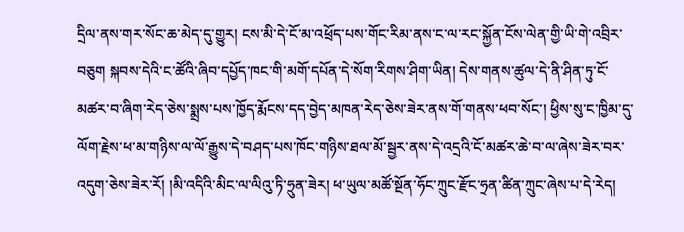དྲིལ་ནས་གར་སོང་ཆ་མེད་དུ་གྱུར། ངས་མི་དེ་ངོ་མ་འཕྲོད་པས་གོང་རིམ་ནས་ང་ལ་རང་སྐྱོན་ངོས་ལེན་གྱི་ཡི་གེ་འབྲིར་བཅུག སྐབས་དེའི་ང་ཚོའི་ཞིབ་དཔྱོད་ཁང་གི་མགོ་དཔོན་དེ་སོག་རིགས་ཤིག་ཡིན། དེས་གནས་ཚུལ་དེ་ནི་ཤིན་ཏུ་ངོ་མཚར་བ་ཞིག་རེད་ཅེས་སྨྲས་པས་ཁྱོད་རྨོངས་དད་བྱེད་མཁན་རེད་ཅེས་ཟེར་ནས་གོ་གནས་ཕབ་སོང་། ཕྱིས་སུ་ང་ཁྱིམ་དུ་ལོག་རྗེས་ཕ་མ་གཉིས་ལ་ལོ་རྒྱུས་དེ་བཤད་པས་ཁོང་གཉིས་ཐལ་མོ་སྦྱར་ནས་དེ་འདྲའི་ངོ་མཚར་ཆེ་བ་ལ་ཞེས་ཟེར་བར་འདུག་ཅེས་ཟེར་རོ། །མི་འདིའི་མིང་ལ་ལིའུ་ཏི་ཧྲུན་ཟེར། ཕ་ཡུལ་མཚོ་སྔོན་ཧོང་ཀྲུང་རྫོང་ཧྲན་ཚིན་ཀྲུང་ཞེས་པ་དེ་རེད།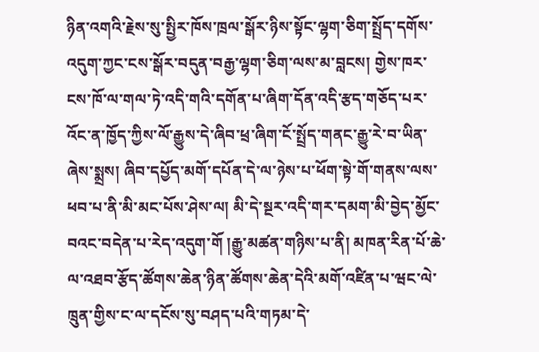ཉིན་འགའི་རྗེས་སུ་སྤྱིར་ཁོས་ཁྲལ་སྒོར་ཉིས་སྟོང་ལྷག་ཅིག་སྤྲོད་དགོས་འདུག་ཀྱང་ངས་སྒོར་བདུན་བརྒྱ་ལྷག་ཅིག་ལས་མ་བླངས། གྱེས་ཁར་ངས་ཁོ་ལ་གལ་ཏེ་འདི་གའི་དགོན་པ་ཞིག་དོན་འདི་རྩད་གཅོད་པར་འོང་ན་ཁྱོད་ཀྱིས་ལོ་རྒྱུས་དེ་ཞིབ་ཕྲ་ཞིག་ངོ་སྤྲོད་གནང་རྒྱུ་རེ་བ་ཡིན་ཞེས་སྨྲས། ཞིབ་དཔྱོད་མགོ་དཔོན་དེ་ལ་ཉེས་པ་ཕོག་སྟེ་གོ་གནས་ལས་ཕབ་པ་ནི་མི་མང་པོས་ཤེས་ལ། མི་དེ་སྔར་འདི་གར་དམག་མི་བྱེད་མྱོང་བའང་བདེན་པ་རེད་འདུག་གོ །རྒྱུ་མཚན་གཉིས་པ་ནི། མཁན་རིན་པོ་ཆེ་ལ་འཐབ་རྩོད་ཚོགས་ཆེན་ཉིན་ཚོགས་ཆེན་དེའི་མགོ་འཛིན་པ་ཝང་ལེ་ཁྲུན་གྱིས་ང་ལ་དངོས་སུ་བཤད་པའི་གཏམ་དེ་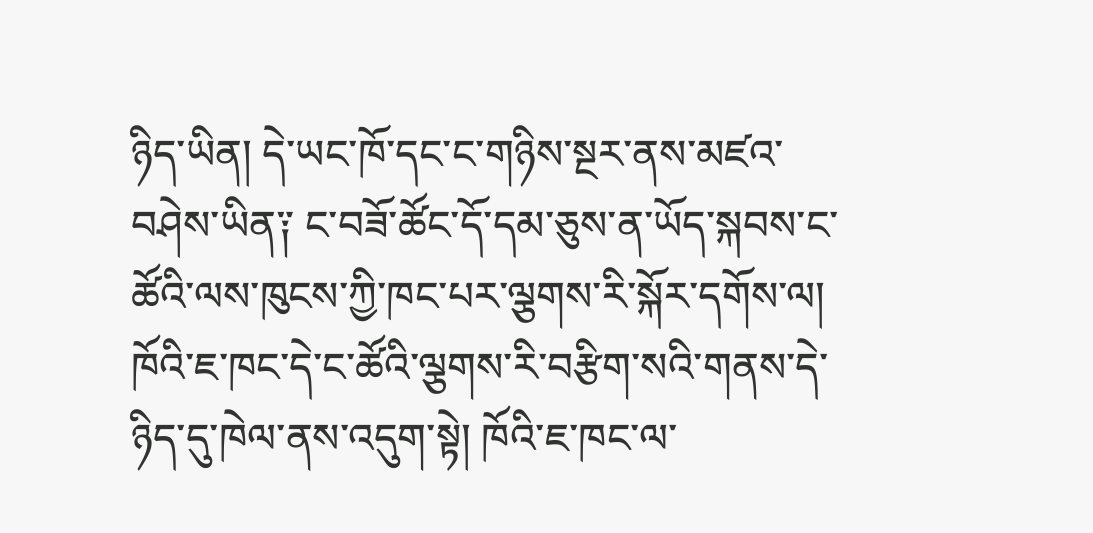ཉིད་ཡིན། དེ་ཡང་ཁོ་དང་ང་གཉིས་སྔར་ནས་མཛའ་བཤེས་ཡིན༑ ང་བཟོ་ཚོང་དོ་དམ་ཅུས་ན་ཡོད་སྐབས་ང་ཚོའི་ལས་ཁུངས་ཀྱི་ཁང་པར་ལྕགས་རི་སྐོར་དགོས་ལ། ཁོའི་ཇ་ཁང་དེ་ང་ཚོའི་ལྕགས་རི་བརྩིག་སའི་གནས་དེ་ཉིད་དུ་ཁེལ་ནས་འདུག་སྟེ། ཁོའི་ཇ་ཁང་ལ་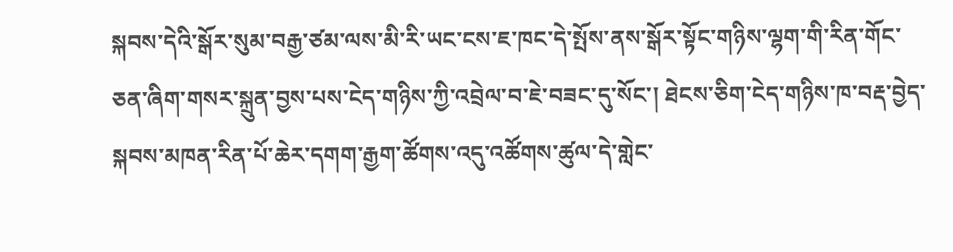སྐབས་དེའི་སྒོར་སུམ་བརྒྱ་ཙམ་ལས་མི་རི་ཡང་ངས་ཇ་ཁང་དེ་སྤོས་ནས་སྒོར་སྟོང་གཉིས་ལྷག་གི་རིན་གོང་ཅན་ཞིག་གསར་སྐྲུན་བྱས་པས་ངེད་གཉིས་ཀྱི་འབྲེལ་བ་ཇེ་བཟང་དུ་སོང་། ཐེངས་ཅིག་ངེད་གཉིས་ཁ་བརྡ་བྱེད་སྐབས་མཁན་རིན་པོ་ཆེར་དགག་རྒྱག་ཚོགས་འདུ་འཚོགས་ཚུལ་དེ་གླེང་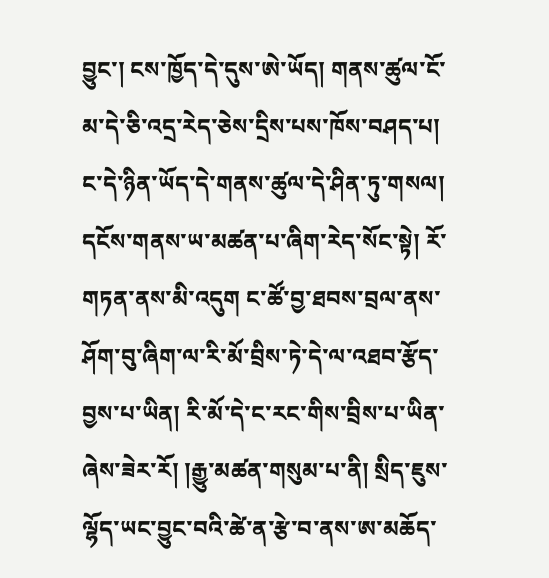བྱུང་། ངས་ཁྱོད་དེ་དུས་ཨེ་ཡོད། གནས་ཚུལ་ངོ་མ་དེ་ཅི་འདྲ་རེད་ཅེས་དྲིས་པས་ཁོས་བཤད་པ། ང་དེ་ཉིན་ཡོད་དེ་གནས་ཚུལ་དེ་ཤིན་ཏུ་གསལ། དངོས་གནས་ཡ་མཚན་པ་ཞིག་རེད་སོང་སྟེ། རོ་གཏན་ནས་མི་འདུག ང་ཚོ་བྱ་ཐབས་བྲལ་ནས་ཤོག་བུ་ཞིག་ལ་རི་མོ་བྲིས་ཏེ་དེ་ལ་འཐབ་རྩོད་བྱས་པ་ཡིན། རི་མོ་དེ་ང་རང་གིས་བྲིས་པ་ཡིན་ཞེས་ཟེར་རོ། །རྒྱུ་མཚན་གསུམ་པ་ནི། སྲིད་ཇུས་ལྷོད་ཡང་བྱུང་བའི་ཚེ་ན་རྩེ་བ་ནས་ཨ་མཆོད་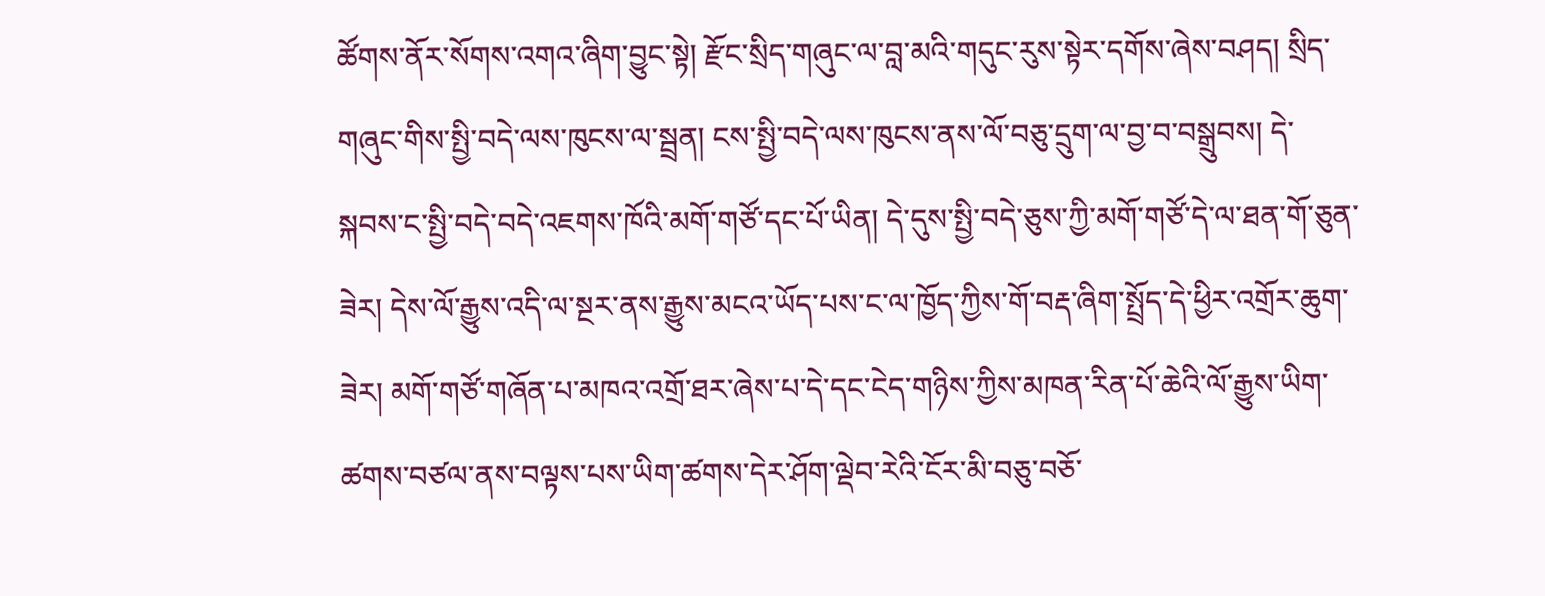ཚོགས་ནོར་སོགས་འགའ་ཞིག་བྱུང་སྟེ། རྫོང་སྲིད་གཞུང་ལ་བླ་མའི་གདུང་རུས་སྟེར་དགོས་ཞེས་བཤད། སྲིད་གཞུང་གིས་སྤྱི་བདེ་ལས་ཁུངས་ལ་སྦྲན། ངས་སྤྱི་བདེ་ལས་ཁུངས་ནས་ལོ་བཅུ་དྲུག་ལ་བྱ་བ་བསྒྲུབས། དེ་སྐབས་ང་སྤྱི་བདེ་བདེ་འཇགས་ཁོའི་མགོ་གཙོ་དང་པོ་ཡིན། དེ་དུས་སྤྱི་བདེ་ཅུས་ཀྱི་མགོ་གཙོ་དེ་ལ་ཐན་གོ་ཅུན་ཟེར། དེས་ལོ་རྒྱུས་འདི་ལ་སྔར་ནས་རྒྱུས་མངའ་ཡོད་པས་ང་ལ་ཁྱོད་ཀྱིས་གོ་བརྡ་ཞིག་སྤྲོད་དེ་ཕྱིར་འགྲོར་ཆུག་ཟེར། མགོ་གཙོ་གཞོན་པ་མཁའ་འགྲོ་ཐར་ཞེས་པ་དེ་དང་ངེད་གཉིས་ཀྱིས་མཁན་རིན་པོ་ཆེའི་ལོ་རྒྱུས་ཡིག་ཚགས་བཙལ་ནས་བལྟས་པས་ཡིག་ཚགས་དེར་ཤོག་ལྡེབ་རེའི་ངོར་མི་བཅུ་བཅོ་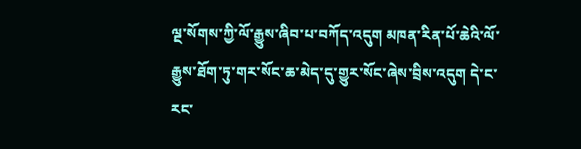ལྔ་སོགས་ཀྱི་ལོ་རྒྱུས་ཞིབ་པ་བཀོད་འདུག མཁན་རིན་པོ་ཆེའི་ལོ་རྒྱུས་ཐོག་ཏུ་གར་སོང་ཆ་མེད་དུ་གྱུར་སོང་ཞེས་བྲིས་འདུག དེ་ང་རང་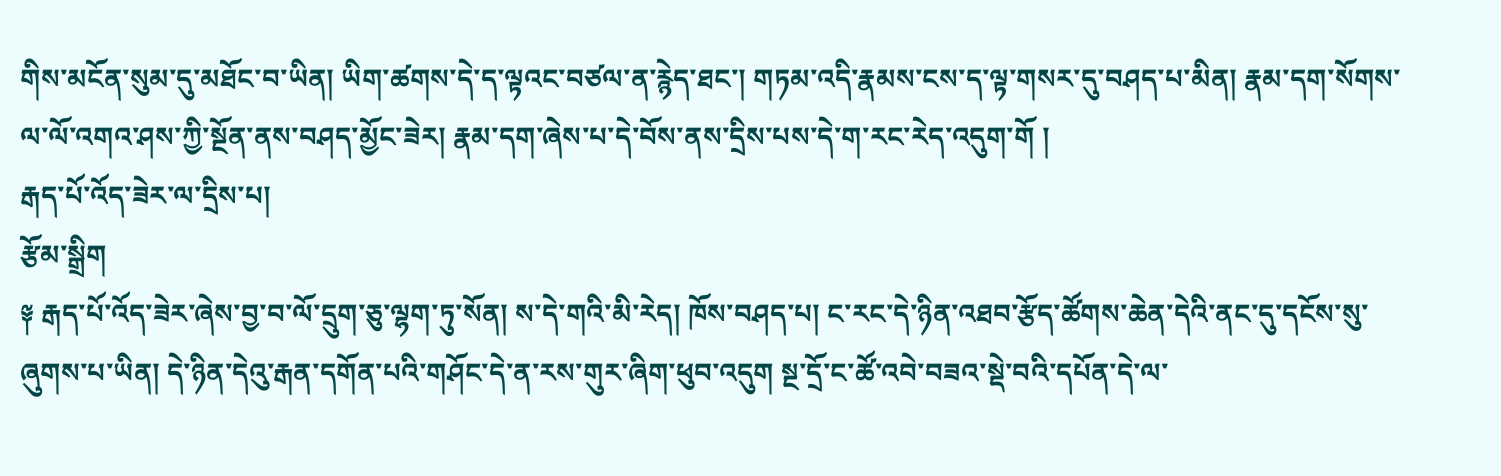གིས་མངོན་སུམ་དུ་མཐོང་བ་ཡིན། ཡིག་ཚགས་དེ་ད་ལྟའང་བཙལ་ན་རྙེད་ཐང་། གཏམ་འདི་རྣམས་ངས་ད་ལྟ་གསར་དུ་བཤད་པ་མིན། རྣམ་དག་སོགས་ལ་ལོ་འགའ་ཤས་ཀྱི་སྔོན་ནས་བཤད་མྱོང་ཟེར། རྣམ་དག་ཞེས་པ་དེ་བོས་ནས་དྲིས་པས་དེ་ག་རང་རེད་འདུག་གོ །
རྒད་པོ་འོད་ཟེར་ལ་དྲིས་པ།
རྩོམ་སྒྲིག
༈ རྒད་པོ་འོད་ཟེར་ཞེས་བྱ་བ་ལོ་དྲུག་ཅུ་ལྷག་ཏུ་སོན། ས་དེ་གའི་མི་རེད། ཁོས་བཤད་པ། ང་རང་དེ་ཉིན་འཐབ་རྩོད་ཚོགས་ཆེན་དེའི་ནང་དུ་དངོས་སུ་ཞུགས་པ་ཡིན། དེ་ཉིན་དེའུ་རྒན་དགོན་པའི་གཤོང་དེ་ན་རས་གུར་ཞིག་ཕུབ་འདུག སྔ་དྲོ་ང་ཚོ་འབེ་བཟའ་སྡེ་བའི་དཔོན་དེ་ལ་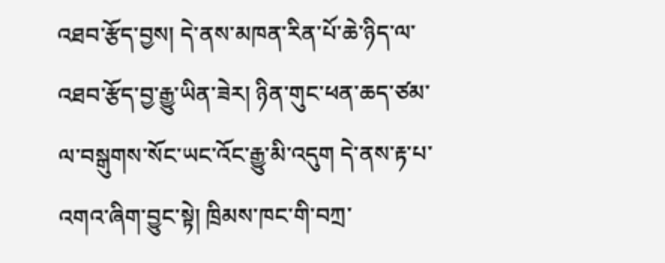འཐབ་རྩོད་བྱས། དེ་ནས་མཁན་རིན་པོ་ཆེ་ཉིད་ལ་འཐབ་རྩོད་བྱ་རྒྱུ་ཡིན་ཟེར། ཉིན་གུང་ཕན་ཆད་ཙམ་ལ་བསྒུགས་སོང་ཡང་འོང་རྒྱུ་མི་འདུག དེ་ནས་རྟ་པ་འགའ་ཞིག་བྱུང་སྟེ། ཁྲིམས་ཁང་གི་བཀྲ་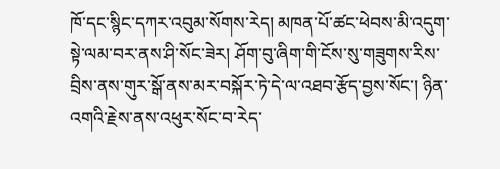ཁོ་དང་སྙིང་དཀར་འབུམ་སོགས་རེད། མཁན་པོ་ཚང་ཕེབས་མི་འདུག་སྟེ་ལམ་བར་ནས་ཤི་སོང་ཟེར། ཤོག་བུ་ཞིག་གི་ངོས་སུ་གཟུགས་རིས་བྲིས་ནས་གུར་སྒོ་ནས་མར་བསྐོར་ཏེ་དེ་ལ་འཐབ་རྩོད་བྱས་སོང་། ཉིན་འགའི་རྗེས་ནས་འཕུར་སོང་བ་རེད་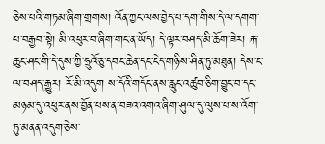ཅེས་པའི་གཏམ་ཞིག་གྲགས། འོན་ཀྱང་ལས་བྱེད་པ་དག་གིས་དེ་ལ་དགག་པ་བརྒྱབ་སྟེ། མི་འཕུར་བ་ཞིག་གང་ན་ཡོད། དེ་ལྟར་བཤད་མི་ཆོག་ཟེར། རྐ་ཆུང་ཤང་གི་དེ་དུས་ཀྱི་ཧྲུའོ་ཅུ་དབང་ཆེན་དང་ངེད་གཉིས་ཤིན་ཏུ་མཐུན། དེས་ང་ལ་བཤད་རྒྱུར། རོ་མི་འདུག ས་དོའི་གདོང་ནས་རླུང་འཚུབ་ཅིག་བྱུང་བ་དང་མཉམ་དུ་འཕུར་ནས་བྱོན་པས་ན་བཟའ་འགའ་ཞིག་ཤུལ་དུ་ལུས་པ་ས་འོག་ཏུ་མནན་འདུག་ཅེས་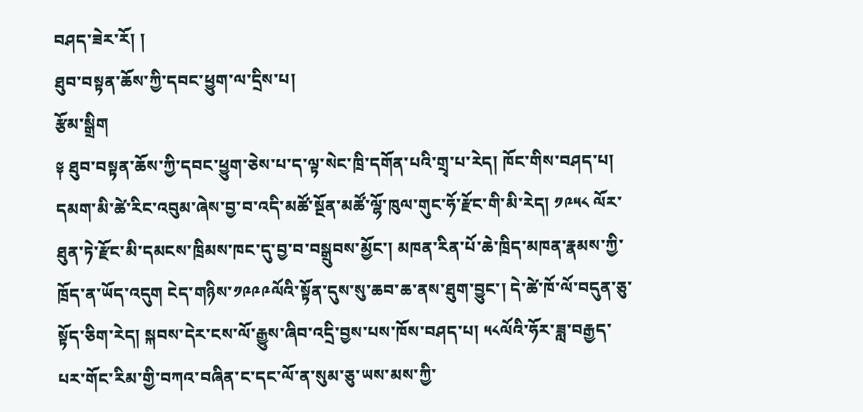བཤད་ཟེར་རོ། །
ཐུབ་བསྟན་ཆོས་ཀྱི་དབང་ཕྱུག་ལ་དྲིས་པ།
རྩོམ་སྒྲིག
༈ ཐུབ་བསྟན་ཆོས་ཀྱི་དབང་ཕྱུག་ཅེས་པ་ད་ལྟ་སེང་ཁྲི་དགོན་པའི་གྲྭ་པ་རེད། ཁོང་གིས་བཤད་པ། དམག་མི་ཚེ་རིང་འབུམ་ཞེས་བྱ་བ་འདི་མཚོ་སྔོན་མཚོ་ལྷོ་ཁུལ་གུང་ཧོ་རྫོང་གི་མི་རེད། ༡༩༥༨ ལོར་ཐུན་ཏེ་རྫོང་མི་དམངས་ཁྲིམས་ཁང་དུ་བྱ་བ་བསྒྲུབས་མྱོང་། མཁན་རིན་པོ་ཆེ་ཁྲིད་མཁན་རྣམས་ཀྱི་ཁྲོད་ན་ཡོད་འདུག ངེད་གཉིས་༡༩༩༩ལོའི་སྟོན་དུས་སུ་ཆབ་ཆ་ནས་ཐུག་བྱུང་། དེ་ཚེ་ཁོ་ལོ་བདུན་ཅུ་སྟོད་ཅིག་རེད། སྐབས་དེར་ངས་ལོ་རྒྱུས་ཞིབ་འདྲི་བྱས་པས་ཁོས་བཤད་པ། ༥༨ལོའི་ཧོར་ཟླ་བརྒྱད་པར་གོང་རིམ་གྱི་བཀའ་བཞིན་ང་དང་ལོ་ན་སུམ་ཅུ་ཡས་མས་ཀྱི་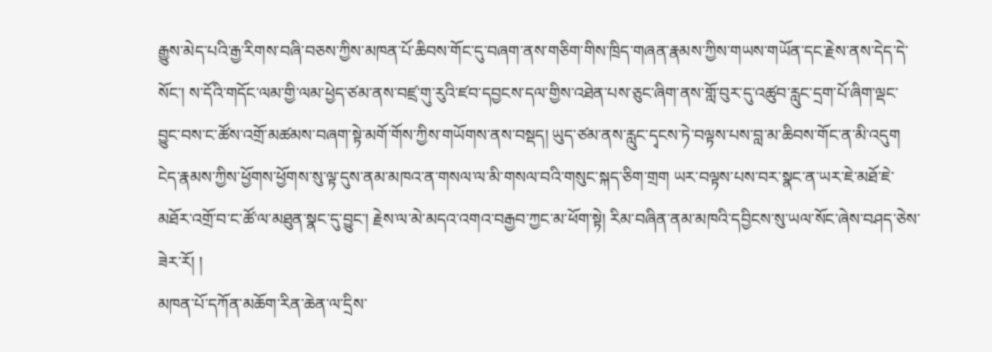རྒྱུས་མེད་པའི་རྒྱ་རིགས་བཞི་བཅས་ཀྱིས་མཁན་པོ་ཆིབས་གོང་དུ་བཞག་ནས་གཅིག་གིས་ཁྲིད་གཞན་རྣམས་ཀྱིས་གཡས་གཡོན་དང་རྗེས་ནས་དེད་དེ་སོང་། ས་དོའི་གདོང་ལམ་གྱི་ལམ་ཕྱེད་ཙམ་ནས་བཛྲ་གུ་རུའི་ཛབ་དབྱངས་དལ་གྱིས་འཐེན་པས་ཅུང་ཞིག་ནས་གློ་བུར་དུ་འཚུབ་རླུང་དྲག་པོ་ཞིག་ལྡང་བྱུང་བས་ང་ཚོས་འགྲོ་མཚམས་བཞག་སྟེ་མགོ་གོས་ཀྱིས་གཡོགས་ནས་བསྡད། ཡུད་ཙམ་ནས་རླུང་དྭངས་ཏེ་བལྟས་པས་བླ་མ་ཆིབས་གོང་ན་མི་འདུག ངེད་རྣམས་ཀྱིས་ཕྱོགས་ཕྱོགས་སུ་ལྟ་དུས་ནམ་མཁའ་ན་གསལ་ལ་མི་གསལ་བའི་གསུང་སྐད་ཅིག་གྲག ཡར་བལྟས་པས་བར་སྣང་ན་ཡར་ཇེ་མཐོ་ཇེ་མཐོར་འགྲོ་བ་ང་ཚོ་ལ་མཐུན་སྣང་དུ་བྱུང་། རྗེས་ལ་མེ་མདའ་འགའ་བརྒྱབ་ཀྱང་མ་ཕོག་སྟེ། རིམ་བཞིན་ནམ་མཁའི་དབྱིངས་སུ་ཡལ་སོང་ཞེས་བཤད་ཅེས་ཟེར་རོ། །
མཁན་པོ་དཀོན་མཆོག་རིན་ཆེན་ལ་དྲིས་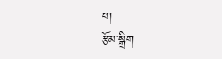པ།
རྩོམ་སྒྲིག